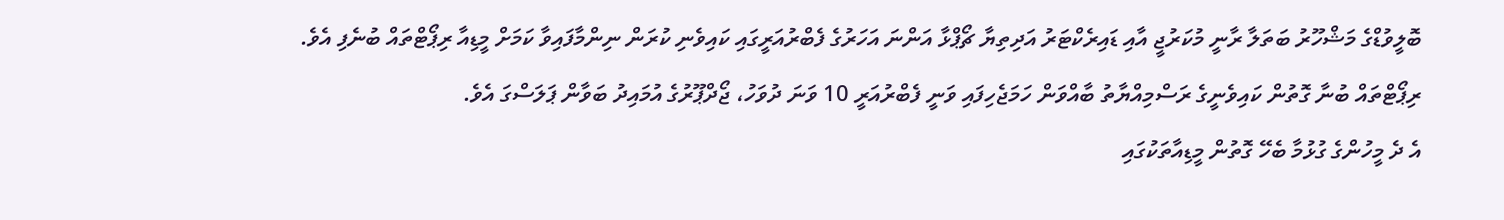ބޮލީވުޑްގެ މަޝްހޫރު ބަތަލާ ރާނީ މުކަރުޖީ އާއި ޑައިރެކްޓަރު އަދިތިޔާ ޗޯޕްޅާ އަންނަ އަހަރުގެ ފެބްރުއަރީގައި ކައިވެނި ކުރަން ނިންމާފައިވާ ކަމަށް މީޑިއާ ރިޕޯޓްތައް ބުނެފި އެވެ.
ރިޕޯޓްތައް ބުނާ ގޮތުން ކައިވެނީގެ ރަސްމިއްޔާތު ބާއްވަން ހަމަޖެހިފައި ވަނީ ފެބްރުއަރީ 10 ވަނަ ދުވަހު، ޖޯދްޕޫރުގެ އުމައިދު ބަވާން ޕަލަސްގަ އެވެ.
އެ ދެ މީހުންގެ ގުޅުމާ ބެހޭ ގޮތުން މީޑިއާތަކުގައި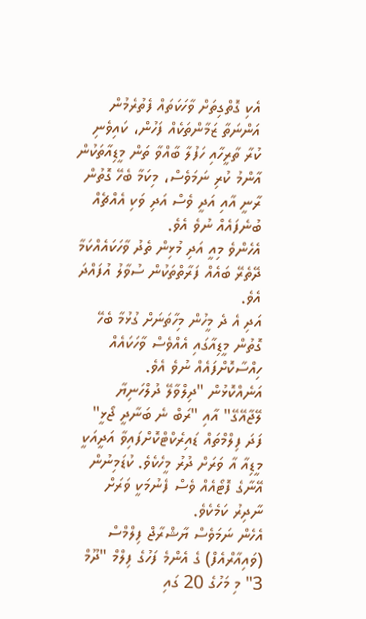އެކި ގޮތްގިތަށް ވާހަކަތައް ފެތުރެމުން އަންނަތާ ޒަމާންތަކެއް ފަހުން، ކައިވެނި ކުރާ ތާރީހާއި ހަފުލާ ބާއްވާ ތަން މީޑިއާތަކުން އާންމު ކުރި ނަމަވެސް، މިކަމާ ބެހޭ ގޮތުން ރާނީ އާއި އަދީ ވެސް އަދި ވަކި އެއްޗެއް ބުނެފައެއް ނުވެ އެވެ.
އެހެންވެ މިއީ އަދި މުޅިން ތެދު ވާހަކައެއްކަމާ ދޭތެރޭ ބައެއް ފަރާތްތަކުން ސުވާލު އުފައްދަ އެވެ.
އަދި އެ ދެ މީހުން މިހާތަނަށް ގުޅުމާ ބެހޭ ގޮތުން މީޑިއާގައި އެއްވެސް ވާހަކައެއް ހިއްސާކޮށްފައެއް ނުވެ އެވެ.
އަނެއްކޮޅުން "ދިލްވާލޭ ދުލްހަނިޔާ ލޭޖާއޭގޭ" އާއި "ރަބް ނެ ބަނާދީ ޖޯޅީ" ފަދަ ފިލްމްތައް ޑައިރެކްޓްކޮށްފައިވާ އަދީއަކީ މީޑިއާ އާ ވަރަށް ދުރު މީހެކެވެ. ކުޑަމިނުން އޭނާގެ ފޮޓޯއެއް ވެސް ފެނުމަކީ ވަރަށް ނާދިރު ކަމެކެވެ.
އެހެން ނަމަވެސް ޔާޝްރާޖް ފިލްމްސް (ވައިއާރްއެފް) ގެ އެންމެ ފަހުގެ ފިލްމް "ދޫމް 3" މި މަހުގެ 20 ގައި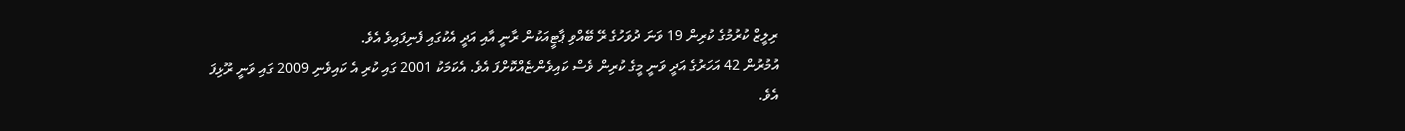ރިލީޒް ކުރުމުގެ ކުރިން 19 ވަނަ ދުވަހުގެ ރޭ ބޭއްވި ޕާޓީއަކުން ރާނީ އާއި އަދީ އެކުގައި ފެނިފައިވެ އެވެ.
އުމުރުން 42 އަހަރުގެ އަދީ ވަނީ މީގެ ކުރިން ވެސް ކައިވެންޏެއްކޮށްފަ އެވެ. އެކަމަކު 2001 ގައި ކުރި އެ ކައިވެނި 2009 ގައި ވަނީ ރޫޅިފަ އެވެ.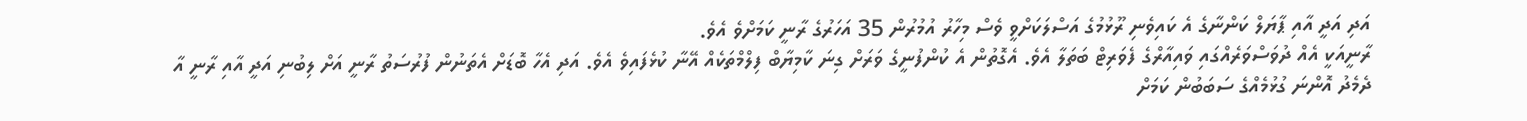އަދި އަދީ އާއި ޕާޔަލް ކަންނާގެ އެ ކައިވެނި ރޫޅުމުގެ އަސްލަކަށްވީ ވެސް މިހާރު އުމުރުން 35 އަހަރުގެ ރާނީ ކަމަށްވެ އެވެ.
ރާނީއަކީ އެއް ދުވަސްވަރެއްގައި ވައިއާރްގެ ފެވަރިޓް ބަތަލާ އެވެ. އެގޮތުން އެ ކުންފުނީގެ ވަރަށް ގިނަ ކާމިޔާބް ފިލްމްތަކެއް އޭނާ ކުޅެފައިވެ އެވެ. އަދި އެހާ ބޮޑަށް އެތަނުން ފުރުސަތު ރާނީ އަށް ލިބުނި އަދީ އާއި ރާނީ އާ ދެމެދު އޮންނަ ގުޅުމެއްގެ ސަބަބުން ކަމަށް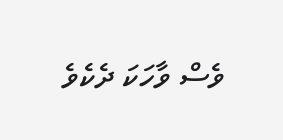ވެސް ވާހަކަ ދެކެވެ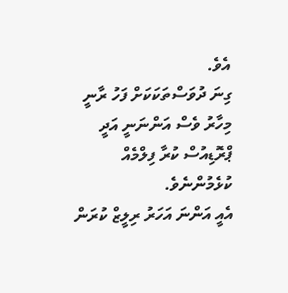އެވެ.
ގިނަ ދުވަސްތަކަކަށް ފަހު ރާނީ މިހާރު ވެސް އަންނަނީ އަދީ ޕްރޮޑިއުސް ކުރާ ފިލްމެއް ކުޅެމުންނެވެ.
އެއީ އަންނަ އަހަރު ރިލީޒް ކުރަން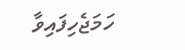ހަމަޖެހިފައިވާ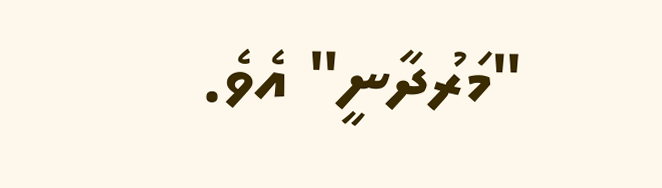"މަރުދާނީ" އެވެ.